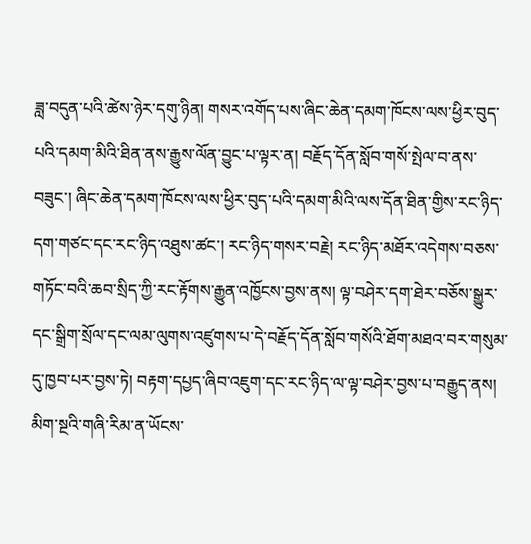ཟླ་བདུན་པའི་ཚེས་ཉེར་དགུ་ཉིན། གསར་འགོད་པས་ཞིང་ཆེན་དམག་ཁོངས་ལས་ཕྱིར་བུད་པའི་དམག་མིའི་ཐིན་ནས་རྒྱུས་ལོན་བྱུང་པ་ལྟར་ན། བརྗོད་དོན་སློབ་གསོ་སྤེལ་བ་ནས་བཟུང་། ཞིང་ཆེན་དམག་ཁོངས་ལས་ཕྱིར་བུད་པའི་དམག་མིའི་ལས་དོན་ཐིན་གྱིས་རང་ཉིད་དག་གཙང་དང་རང་ཉིད་འཐུས་ཚང་། རང་ཉིད་གསར་བརྗེ། རང་ཉིད་མཐོར་འདེགས་བཅས་གཏོང་བའི་ཆབ་སྲིད་ཀྱི་རང་རྟོགས་རྒྱུན་འཁྱོངས་བྱས་ནས། ལྟ་བཤེར་དག་ཐེར་བཅོས་སྒྱུར་དང་སྒྲིག་སྲོལ་དང་ལམ་ལུགས་འཛུགས་པ་དེ་བརྗོད་དོན་སློབ་གསོའི་ཐོག་མཐའ་བར་གསུམ་དུ་ཁྱབ་པར་བྱས་ཏེ། བརྟག་དཔྱད་ཞིབ་འཇུག་དང་རང་ཉིད་ལ་ལྟ་བཤེར་བྱས་པ་བརྒྱུད་ནས། མིག་སྔའི་གཞི་རིམ་ན་ཡོངས་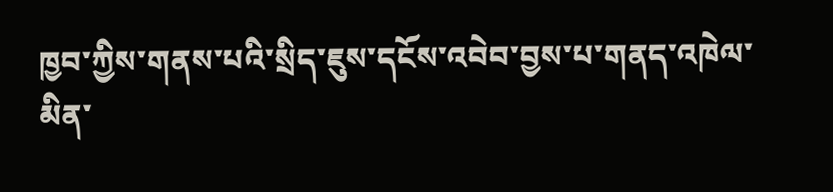ཁྱབ་ཀྱིས་གནས་པའི་སྲིད་ཇུས་དངོས་འབེབ་བྱས་པ་གནད་འཁེལ་མིན་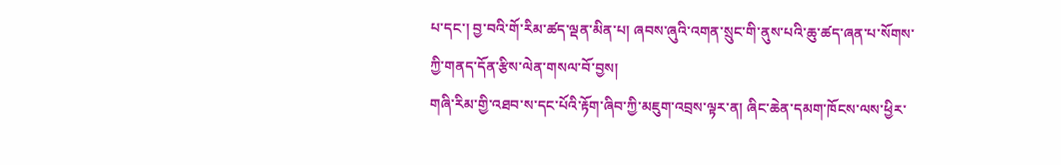པ་དང་། བྱ་བའི་གོ་རིམ་ཚད་ལྡན་མིན་པ། ཞབས་ཞུའི་འགན་སྲུང་གི་ནུས་པའི་ཆུ་ཚད་ཞན་པ་སོགས་ཀྱི་གནད་དོན་རྩིས་ལེན་གསལ་བོ་བྱས།
གཞི་རིམ་གྱི་འཐབ་ས་དང་པོའི་རྟོག་ཞིབ་ཀྱི་མཇུག་འབྲས་ལྟར་ན། ཞིང་ཆེན་དམག་ཁོངས་ལས་ཕྱིར་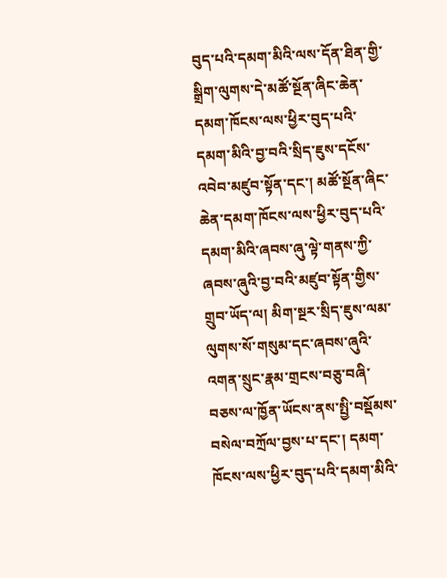བུད་པའི་དམག་མིའི་ལས་དོན་ཐིན་གྱི་སྒྲིག་ལུགས་དེ་མཚོ་སྔོན་ཞིང་ཆེན་དམག་ཁོངས་ལས་ཕྱིར་བུད་པའི་དམག་མིའི་བྱ་བའི་སྲིད་ཇུས་དངོས་འབེབ་མཛུབ་སྟོན་དང་། མཚོ་སྔོན་ཞིང་ཆེན་དམག་ཁོངས་ལས་ཕྱིར་བུད་པའི་དམག་མིའི་ཞབས་ཞུ་ལྟེ་གནས་ཀྱི་ཞབས་ཞུའི་བྱ་བའི་མཛུབ་སྟོན་གྱིས་གྲུབ་ཡོད་ལ། མིག་སྔར་སྲིད་ཇུས་ལམ་ལུགས་སོ་གསུམ་དང་ཞབས་ཞུའི་འགན་སྲུང་རྣམ་གྲངས་བཅུ་བཞི་བཅས་ལ་ཁྱོན་ཡོངས་ནས་སྤྱི་བསྡོམས་བསེལ་བཀྲོལ་བྱས་པ་དང་། དམག་ཁོངས་ལས་ཕྱིར་བུད་པའི་དམག་མིའི་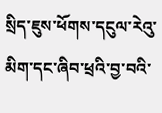སྲིད་ཇུས་ཕོགས་དངུལ་རེའུ་མིག་དང་ཞིབ་ཕྲའི་བྱ་བའི་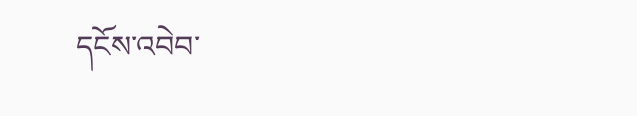དངོས་འབེབ་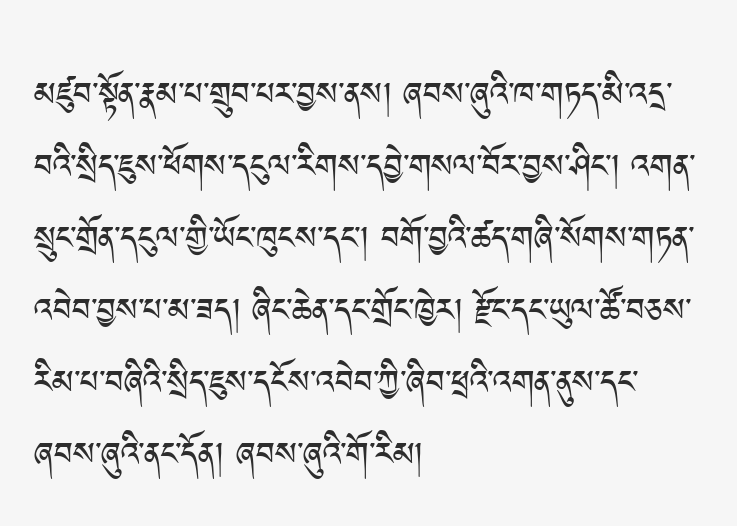མཛུབ་སྟོན་རྣམ་པ་གྲུབ་པར་བྱས་ནས། ཞབས་ཞུའི་ཁ་གཏད་མི་འདྲ་བའི་སྲིད་ཇུས་ཕོགས་དངུལ་རིགས་དབྱེ་གསལ་བོར་བྱས་ཤིང་། འགན་སྲུང་གྲོན་དངུལ་གྱི་ཡོང་ཁུངས་དང་། བགོ་བྱའི་ཚད་གཞི་སོགས་གཏན་འབེབ་བྱས་པ་མ་ཟད། ཞིང་ཆེན་དང་གྲོང་ཁྱེར། རྫོང་དང་ཡུལ་ཚོ་བཅས་རིམ་པ་བཞིའི་སྲིད་ཇུས་དངོས་འབེབ་ཀྱི་ཞིབ་ཕྲའི་འགན་ནུས་དང་ཞབས་ཞུའི་ནང་དོན། ཞབས་ཞུའི་གོ་རིམ།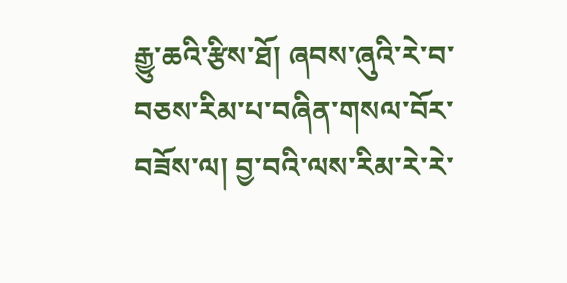རྒྱུ་ཆའི་རྩིས་ཐོ། ཞབས་ཞུའི་རེ་བ་བཅས་རིམ་པ་བཞིན་གསལ་བོར་བཟོས་ལ། བྱ་བའི་ལས་རིམ་རེ་རེ་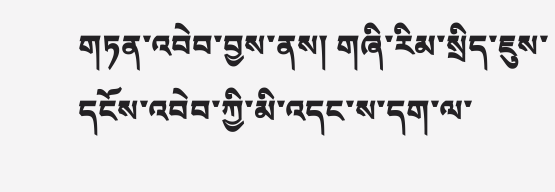གཏན་འབེབ་བྱས་ནས། གཞི་རིམ་སྲིད་ཇུས་དངོས་འབེབ་ཀྱི་མི་འདང་ས་དག་ལ་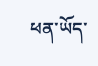ཕན་ཡོད་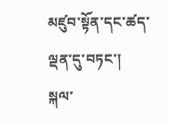མཛུབ་སྟོན་དང་ཚད་ལྡན་དུ་བཏང་།
སྐལ་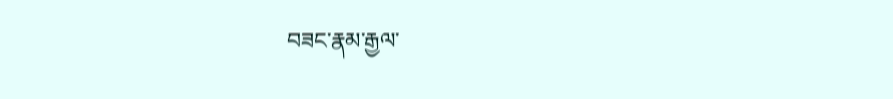བཟང་རྣམ་རྒྱལ་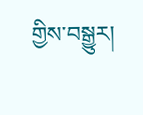གྱིས་བསྒྱུར།